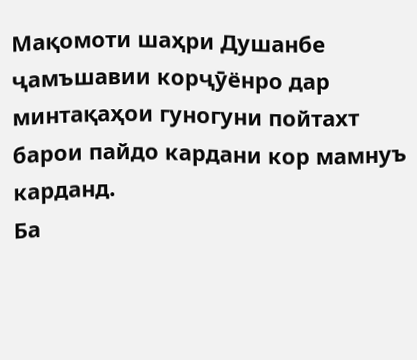Мақомоти шаҳри Душанбе ҷамъшавии корҷӯёнро дар минтақаҳои гуногуни пойтахт барои пайдо кардани кор мамнуъ карданд.
Ба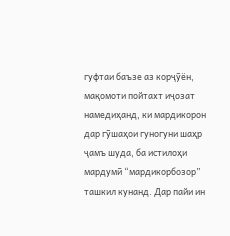гуфтаи баъзе аз корҷӯён, мақомоти пойтахт иҷозат намедиҳанд, ки мардикорон дар гӯшаҳои гуногуни шаҳр ҷамъ шуда, ба истилоҳи мардумӣ “мардикорбозор” ташкил кунанд. Дар пайи ин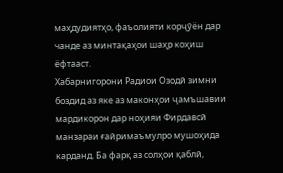маҳдудиятҳо, фаъолияти корҷӯён дар чанде аз минтақаҳои шаҳр коҳиш ёфтааст.
Хабарнигорони Радиои Озодӣ зимни боздид аз яке аз маконҳои ҷамъшавии мардикорон дар ноҳияи Фирдавсӣ манзараи ғайримаъмулро мушоҳида карданд. Ба фарқ аз солҳои қаблӣ,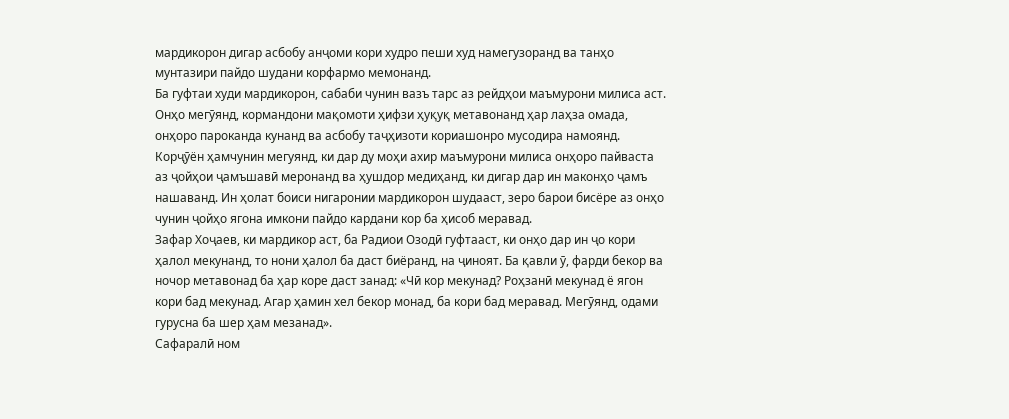мардикорон дигар асбобу анҷоми кори худро пеши худ намегузоранд ва танҳо мунтазири пайдо шудани корфармо мемонанд.
Ба гуфтаи худи мардикорон, сабаби чунин вазъ тарс аз рейдҳои маъмурони милиса аст. Онҳо мегӯянд, кормандони мақомоти ҳифзи ҳуқуқ метавонанд ҳар лаҳза омада, онҳоро пароканда кунанд ва асбобу таҷҳизоти кориашонро мусодира намоянд.
Корҷӯён ҳамчунин мегуянд, ки дар ду моҳи ахир маъмурони милиса онҳоро пайваста аз ҷойҳои ҷамъшавӣ меронанд ва ҳушдор медиҳанд, ки дигар дар ин маконҳо ҷамъ нашаванд. Ин ҳолат боиси нигаронии мардикорон шудааст, зеро барои бисёре аз онҳо чунин ҷойҳо ягона имкони пайдо кардани кор ба ҳисоб меравад.
Зафар Хоҷаев, ки мардикор аст, ба Радиои Озодӣ гуфтааст, ки онҳо дар ин ҷо кори ҳалол мекунанд, то нони ҳалол ба даст биёранд, на ҷиноят. Ба қавли ӯ, фарди бекор ва ночор метавонад ба ҳар коре даст занад: «Чӣ кор мекунад? Роҳзанӣ мекунад ё ягон кори бад мекунад. Агар ҳамин хел бекор монад, ба кори бад меравад. Мегӯянд, одами гурусна ба шер ҳам мезанад».
Сафаралӣ ном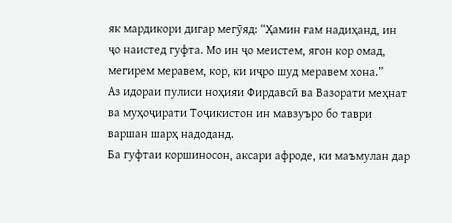як мардикори дигар мегӯяд: “Ҳамин ғам надиҳанд, ин ҷо наистед гуфта. Мо ин ҷо меистем, ягон кор омад, мегирем меравем, кор, ки иҷро шуд меравем хона.”
Аз идораи пулиси ноҳияи Фирдавсӣ ва Вазорати меҳнат ва муҳоҷирати Тоҷикистон ин мавзуъро бо таври варшан шарҳ надоданд.
Ба гуфтаи коршиносон, аксари афроде, ки маъмулан дар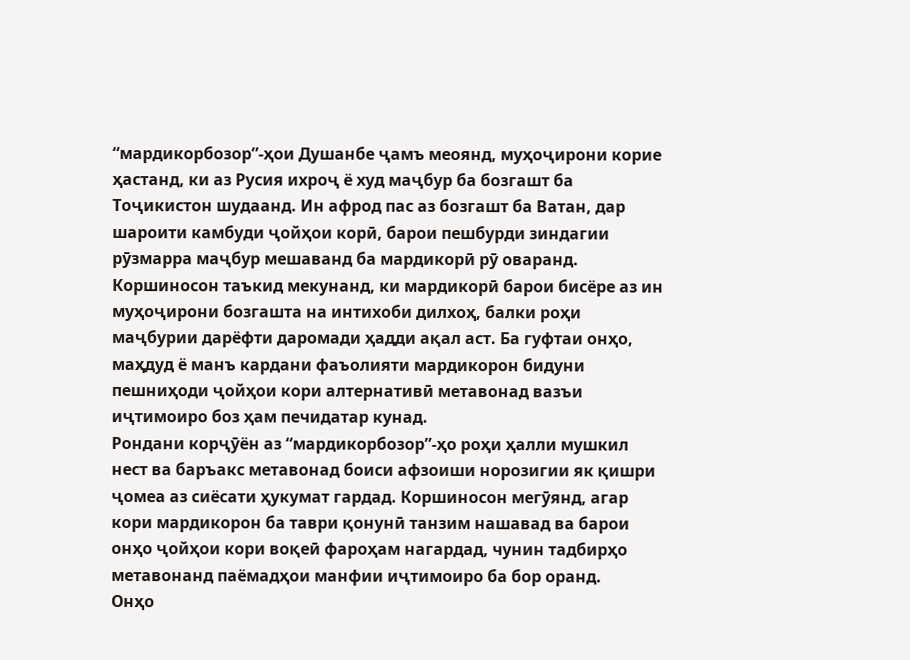“мардикорбозор”-ҳои Душанбе ҷамъ меоянд, муҳоҷирони корие ҳастанд, ки аз Русия ихроҷ ё худ маҷбур ба бозгашт ба Тоҷикистон шудаанд. Ин афрод пас аз бозгашт ба Ватан, дар шароити камбуди ҷойҳои корӣ, барои пешбурди зиндагии рӯзмарра маҷбур мешаванд ба мардикорӣ рӯ оваранд.
Коршиносон таъкид мекунанд, ки мардикорӣ барои бисёре аз ин муҳоҷирони бозгашта на интихоби дилхоҳ, балки роҳи маҷбурии дарёфти даромади ҳадди ақал аст. Ба гуфтаи онҳо, маҳдуд ё манъ кардани фаъолияти мардикорон бидуни пешниҳоди ҷойҳои кори алтернативӣ метавонад вазъи иҷтимоиро боз ҳам печидатар кунад.
Рондани корҷӯён аз “мардикорбозор”-ҳо роҳи ҳалли мушкил нест ва баръакс метавонад боиси афзоиши норозигии як қишри ҷомеа аз сиёсати ҳукумат гардад. Коршиносон мегӯянд, агар кори мардикорон ба таври қонунӣ танзим нашавад ва барои онҳо ҷойҳои кори воқеӣ фароҳам нагардад, чунин тадбирҳо метавонанд паёмадҳои манфии иҷтимоиро ба бор оранд.
Онҳо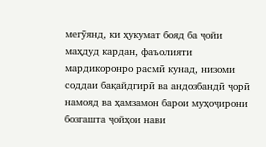мегӯянд, ки ҳукумат бояд ба ҷойи маҳдуд кардан, фаъолияти мардикоронро расмӣ кунад, низоми соддаи бақайдгирӣ ва андозбандӣ ҷорӣ намояд ва ҳамзамон барои муҳоҷирони бозгашта ҷойҳои нави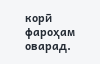корӣ фароҳам оварад.